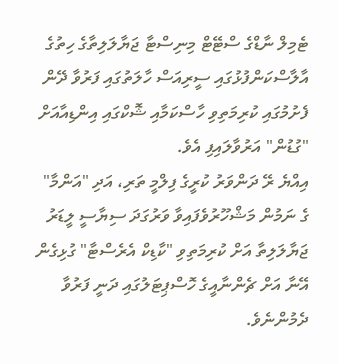ޓެމިލް ނާޑްގެ ސްޓޭޓް މިނިސްޓާ ޖަޔާލަލިތާގެ ހިތުގެ އާލާސްކަންފުޅުގައި ސީރިއަސް ހާލަތުގައި ފަރުވާ ދޭން ފެށުމުގައި ކުރިމަތިވި ހާސްކަމާއި ޝޮކްގައި އިންޑިއާއަށް "ގުޑުން" އަރުވާލައިފި އެވެ.
އިއްޔެ ރޭ ދަންވަރު ކުރީގެ ފިލްމީ ތަރި، އަދި "އަންމާ" ގެ ނަމުން މަޝްހޫރުވެފައިވާ ވަރުގަދަ ސިޔާސީ ލީޑަރު ޖަޔާލަލިތާ އަށް ކުރިމަތިވި "ކާޑިކް އެރެސްޓާ" ގުޅިގެން އޭނާ އަށް ޗެންނާއީގެ ހޮސްޕިޓަލުގައި ދަނީ ފަރުވާ ދެމުންނެވެ.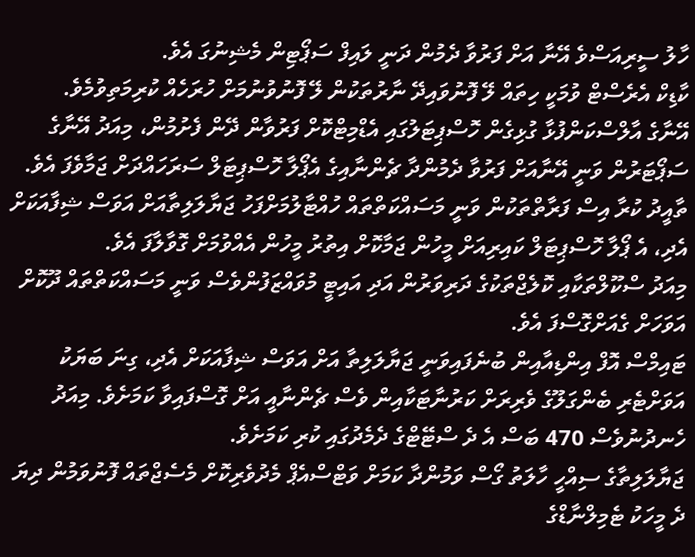ހާލު ސީރިއަސްވެ އޭނާ އަށް ފަރުވާ ދެމުން ދަނީ ލައިފް ސަޕޯޓިން މެޝިނުގަ އެވެ.
ކާޑިކް އެރެސްޓް ވުމަކީ ހިތައް ލޭ ފޮނުވައިދޭ ނާރުތަކުން ލޭ ފޮނުވުނުމަށް ހުރަހެއް ކުރިމަތިވުމެވެ.
އޭނާގެ އާލްސްކަންފުޅާ ގުޅިގެން ހޮސްޕިޓަލުގައި އެޑްމިޓްކޮށް ފަރުވާން ދޭން ފެށުމުން، މިއަދު އޭނާގެ ސަޕޯޓަރުން ވަނީ އޭނާއަށް ފަރުވާ ދެމުންދާ ޗެންނާއިގެ އެޕޯލާ ހޮސްޕިޓަލް ސަރަހައްދަށް ޖަމާވެފަ އެވެ.
ތާއީދު ކުރާ އިސް ފަރާތްތަކުން ވަނީ މަސައްކަތްތައް ހުއްޓާލުމަށްފަހު ޖަޔާލަލިތާއަށް އަވަސް ޝިފާއަކަށް އެދި، އެ ޕޯލާ ހޮސްޕިޓަލް ކައިރިއަށް މީހުން ޖަމާކޮށް އިތުރު މީހުން އެއްވުމަށް ގޮވާލާފަ އެވެ.
މިއަދު ސްކޫލްތަކާއި ކޮލެޖްތަކުގެ ދަރިވަރުން އަދި އައިޓީ މުވައްޒަފުންވެސް ވަނީ މަސައްކަތްތައް ދޫކޮށް އަވަހަށް ގެއަށްގޮސްފަ އެވެ.
ޓައިމްސް އޮފް އިންޑިއާއިން ބުނެފައިވަނީ ޖަޔާލަލިތާ އަށް އަވަސް ޝިފާއަކަށް އެދި، ގިނަ ބަޔަކު އަވަށްޓެރި ބެންގަލޫގެ ވެރިރަށް ކަރުނާޓަކާއިން ވެސް ޗެންނާއީ އަށް ގޮސްފައިވާ ކަމަށެވެ. މިއަދު ހެނދުނުވެސް 470 ބަސް އެ ދެ ސްޓޭޓްގެ ދެމެދުގައި ކުރި ކަމަށެވެ.
ޖަޔާލަލިތާގެ ސިއްހީ ހާލަތު ގޯސް ވަމުންދާ ކަމަށް ވަޓްސްއެޕް މެދުވެރިކޮށް މެސެޖްތައް ފޮނުވަމުން ދިޔަ ދެ މީހަކު ޓެމިލްނާޑްގެ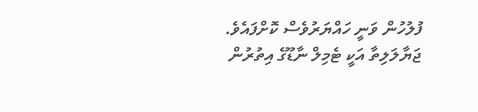ފުލުހުން ވަނީ ހައްޔަރުވެސް ކޮށްފައެވެ.
ޖަޔާލަލިތާ އަކީ ޓެމިލް ނާޑޫގެ އިތުރުން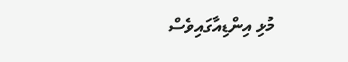މުޅި އިންޑިއާގައިވެސް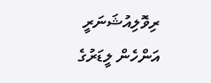ރިވޮލިއުޝަނަރީ އަންހެން ލީޑަރުގެ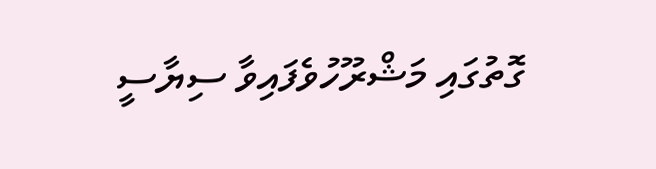ގޮތުގައި މަޝްރޫހުވެފައިވާ ސިޔާސީ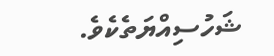ޝަހުސިއްޔަތެކެވެ.